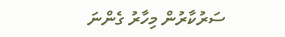ސަރުކާރުން މިހާރު ގެންނަ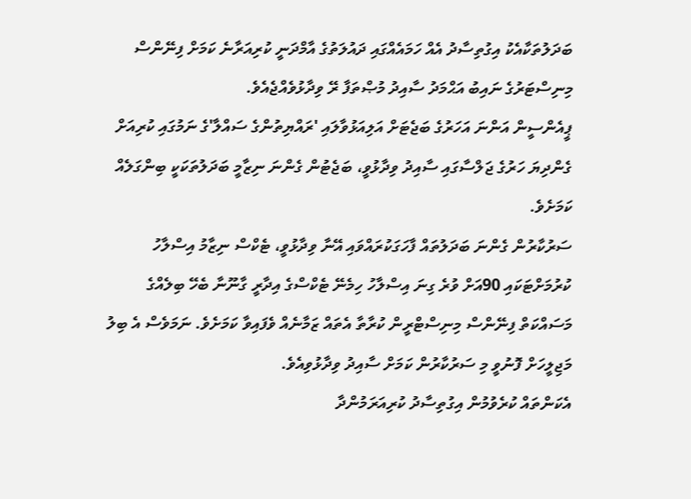ބަދަލުތަކާއެކު އިގުތިސާދު އެއް ހަމައެއްގައި ދައުލަތުގެ އާމްދަނީ ކުރިއަރާނެ ކަމަށް ފިނޭންސް މިނިސްޓަރުގެ ނައިބު އަޙްމަދު ސާއިދު މުޞްތަފާ ރޭ ވިދާޅުވެއްޖެއެވެ.
ޕީއެންސީން އަންނަ އަހަރުގެ ބަޖެޓަށް އަލިއަޅުވާލައި 'ރައްޔިތުންގެ ސައްލާ'ގެ ނަމުގައި ކުރިއަށް ގެންދިޔަ ހަރުގެ ޖަލްސާގައި ސާއިދު ވިދާޅުވީ، ބަޖެޓުން ގެންނަ ނިޒާމީ ބަދަލުތަކަކީ ބިންގަލެއް ކަމަށެވެ.
ސަރުކާރުން ގެންނަ ބަދަލުތައް ފާހަގަކުރައްވައި އޭނާ ވިދާޅުވީ، ޓެކްސް ނިޒާމު އިސްލާހު ކުރުމަށްޓަކައި 90އަށް ވުރެ ގިނަ އިސްލާހު ހިމެނޭ ޓެކްސްގެ އިދާރީ ގާނޫނާ ބެހޭ ބިލެއްގެ މަސައްކަތް ފިނޭންސް މިނިސްޓްރީން ކުރާތާ އެތައް ޒަމާނެއް ވެފައިވާ ކަމަށެވެ. ނަމަވެސް އެ ބިލު މަޖިލީހަށް ފޮނުވީ މި ސަރުކާރުން ކަމަށް ސާއިދު ވިދާޅުވިއެވެ.
އެކަންތައް ކުރެވުމުން އިގުތިސާދު ކުރިއަރަމުންދާ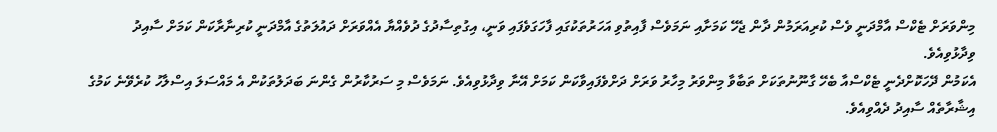މިންވަރަށް ޓެކްސް އާމްދަނީ ވެސް ކުރިއަރަމުން ދާން ޖެހޭ ކަމަށާއި ނަމަވެސް ފާއިތުވި އަހަރުތަކުގައި ފާހަގަވެފައި ވަނީ، އިގުތިސާދުގެ ދުވެއްޔާ އެއްވަރަށް ދައުލަތުގެ އާމްދަނީ ކުރިނާރާކަން ކަމަށް ސާއިދު ވިދާޅުވިއެވެ.
އެކަމުން ދޭހަކޮށްދެނީ ޓެކްސްއާ ބެހޭ ގާނޫނުތަކަށް ތަބާވާ މިންވަރު މިހާރު ވަރަށް ދަށްވެފައިވާކަން ކަމަށް އޭނާ ވިދާޅުވިއެވެ. ނަމަވެސް މި ސަރުކާރުން ގެންނަ ބަދަލުތަކުން އެ މައްސަލަ އިސްލާހު ކުރެވޭނެ ކަމުގެ އިޝާރާތެއް ސާއިދު ދެއްވިއެވެ.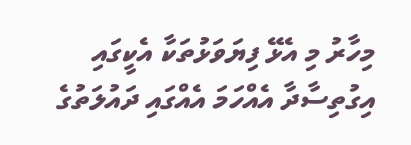މިހާރު މި އެޅޭ ފިޔަވަޅުތަކާ އެކީގައި އިގުތިސާދާ އެއްހަމަ އެއްގައި ދައުލަތުގެ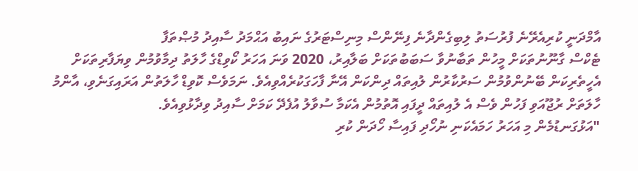އާމްދަނީ ކުރިއެރޭނެ ފުރުސަތު ލިބިގެންދާނެ ފިނޭންސް މިނިސްޓަރުގެ ނައިބު އަޙްމަދު ސާއިދު މުޞްތަފާ
ޓެކްސް ގާނޫނުތަކަށް މީހުން ތަބާނުވާ ސަބަބުތަކަށް ބަލާއިރު، 2020 ވަނަ އަހަރު ކޯވިޑްގެ ހާލަތު ދިމާވުމުން ވިޔަފާރިތަކަށް އެހީތެރިކަން ބޭނުންވުމުން ސަރުކާރުން ލުއިތައް ދިންކަން އޭނާ ފާހަގަކުރެއްވިއެވެ. ނަމަވެސް ކޮވިޑް ހާލަތުން އަރައިގަނެވި، އާންމު ހާލަތަށް ރުޖޫއަވި ފަހުން ވެސް އެ ލުއިތައް ދީފައި އޮތުމުން އެކަމާ ސުވާލު އުފެދޭ ކަމަށް ސާއިދު ވިދާޅުވިއެވެ.
"އަޅުގަނޑުމެން މި އަހަރު ހަމައެކަނި ނުހޯދި ފައިސާ ހޯދަން ކުރި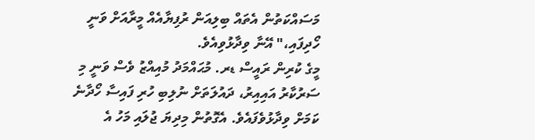މަސައްކަތުން އެތައް ބިލިއަން ރުފިޔާއެއް މީރާއަށް ވަނީ ހޯދިފައި،" އޭނާ ވިދާޅުވިއެވެ.
މީގެ ކުރިން ރައީސް ޑރ. މުޙައްމަދު މުއިއްޒު ވެސް ވަނީ މި ސަރުކާރު އައިއިރު، ދައުލަތަށް ނުލިބި ހުރި ފައިސާ ހޯދާނެ ކަމަށް ވިދާޅުވެފައެވެ. އެގޮތުން މިދިޔަ ޖުލައި މަހު އެ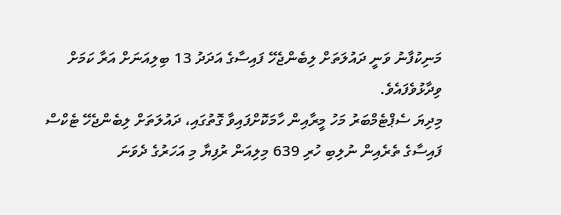މަނިކުފާނު ވަނީ ދައުލަތަށް ލިބެންޖެހޭ ފައިސާގެ އަދަދު 13 ބިލިއަނަށް އަރާ ކަމަށް ވިދާޅުވެފައެވެ.
މިދިޔަ ސެޕްޓެމްބަރު މަހު މީރާއިން ހާމަކޮށްފައިވާ ގޮތުގައި، ދައުލަތަށް ލިބެންޖެހޭ ޓެކްސް ފައިސާގެ ތެރެއިން ނުލިބި ހުރި 639 މިލިއަން ރުފިޔާ މި އަހަރުގެ ދެވަނަ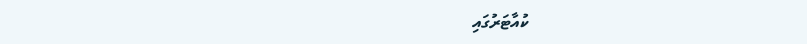ކުއާޓަރުގައި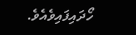ހޯދައިފައިވެއެވެ.